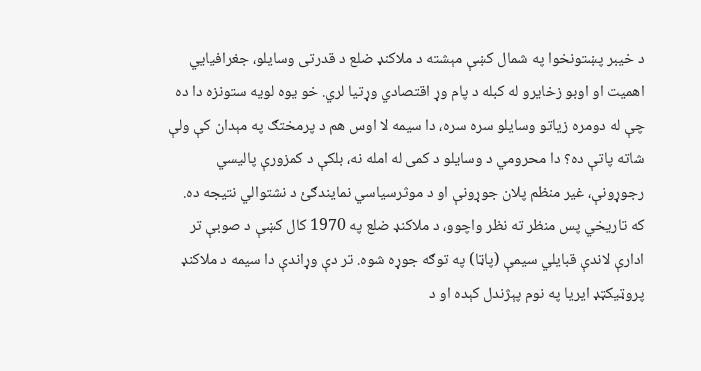د خیبر پښتونخوا په شمال کښې مېشته د ملاکنډ ضلع د قدرتی وسایلو، جغرافیایي اهمیت او اوبو زخايرو له کبله د پام وړ اقتصادي وړتیا لري. خو یوه لویه ستونزه دا ده چې له دومره زیاتو وسایلو سره سره، دا سیمه لا اوس هم د پرمختګ په مېدان کې ولې شاته پاتې ده؟ دا محرومي د وسایلو د کمی له امله نه، بلکې د کمزورې پالیسي رجوړونې، غیر منظم پلان جوړونې او د موثرسیاسي نمايندګئ د نشتوالي نتیجه ده.
که تاریخي پس منظر ته نظر واچوو، د ملاکنډ ضلع په 1970 کال کښې د صوبې تر ادارې لاندې قبایلي سیمې (پاټا) په توګه جوړه شوه. تر دې وړاندې دا سیمه د ملاکنډ پروټیکټډ ایریا په نوم پېژندل کېده او د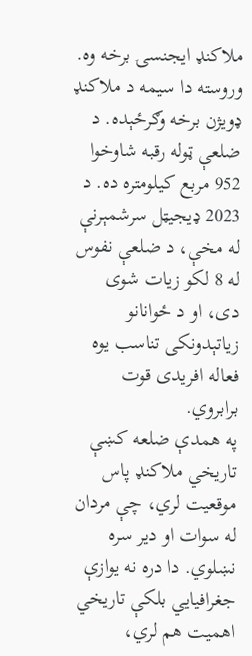ملاکنډ ایجنسۍ برخه وه. وروسته دا سیمه د ملاکنډ ډویژن برخه وګرځېده. د ضلعې ټوله رقبه شاوخوا 952 مربع کیلومتره ده. د 2023 ډیجیټل سرشمېرنې له مخې، د ضلعې نفوس له 8 لکو زیات شوی دی، او د ځوانانو زیاتېدونکی تناسب یوه فعاله افريدی قوت برابروي.
په همدې ضلعه کښې تاریخي ملاکنډ پاس موقعیت لري، چې مردان له سوات او دیر سره نښلوي. دا دره نه یوازې جغرافیایي بلکې تاریخي اهمیت هم لري،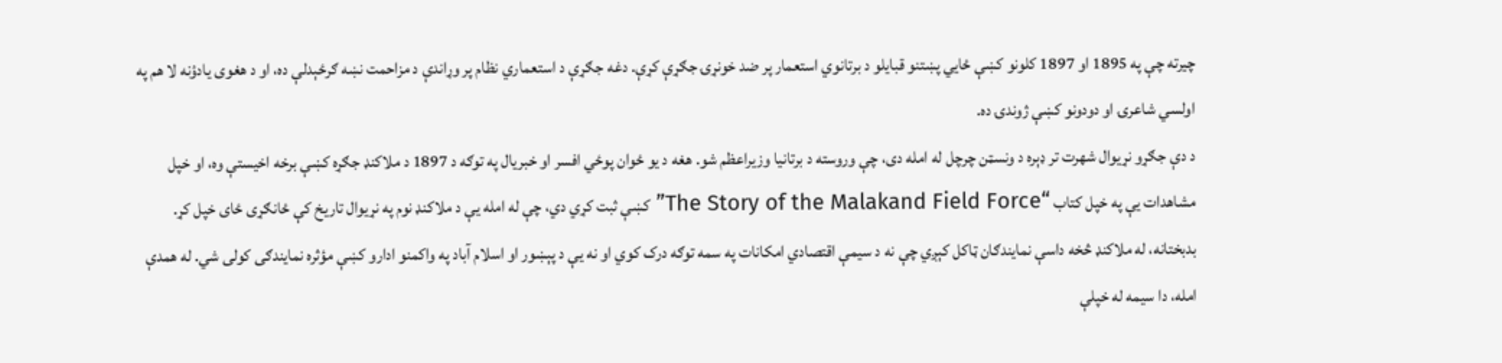چیرته چې په 1895 او 1897 کلونو کښې ځایي پښتنو قبایلو د برتانوي استعمار پر ضد خونړۍ جګړې کړې. دغه جګړې د استعماري نظام پر وړاندې د مزاحمت نښه ګرځېدلې ده، او د هغوی یادؤنه لا هم په اولسي شاعرۍ او دودونو کښې ژوندۍ ده.
د دې جګړو نړیوال شهرت تر ډېره د ونسټن چرچل له امله دی، چې وروسته د برتانیا وزیراعظم شو. هغه د یو ځوان پوځي افسر او خبریال په توګه د 1897 د ملاکنډ جګړه کښې برخه اخیستې وه، او خپل مشاهدات یې په خپل کتاب “The Story of the Malakand Field Force” کښې ثبت کړي دي، چې له امله یې د ملاکنډ نوم په نړیوال تاریخ کې ځانګړی ځای خپل کړ.
بدبختانه، له ملاکنډ څخه داسې نمايندګان ټاکل کېږي چې نه د سیمې اقتصادي امکانات په سمه توګه درک کوي او نه یې د پېښور او اسلام آباد په واکمنو ادارو کښې مؤثره نمايندګی کولی شي. له همدې امله، دا سیمه له خپلې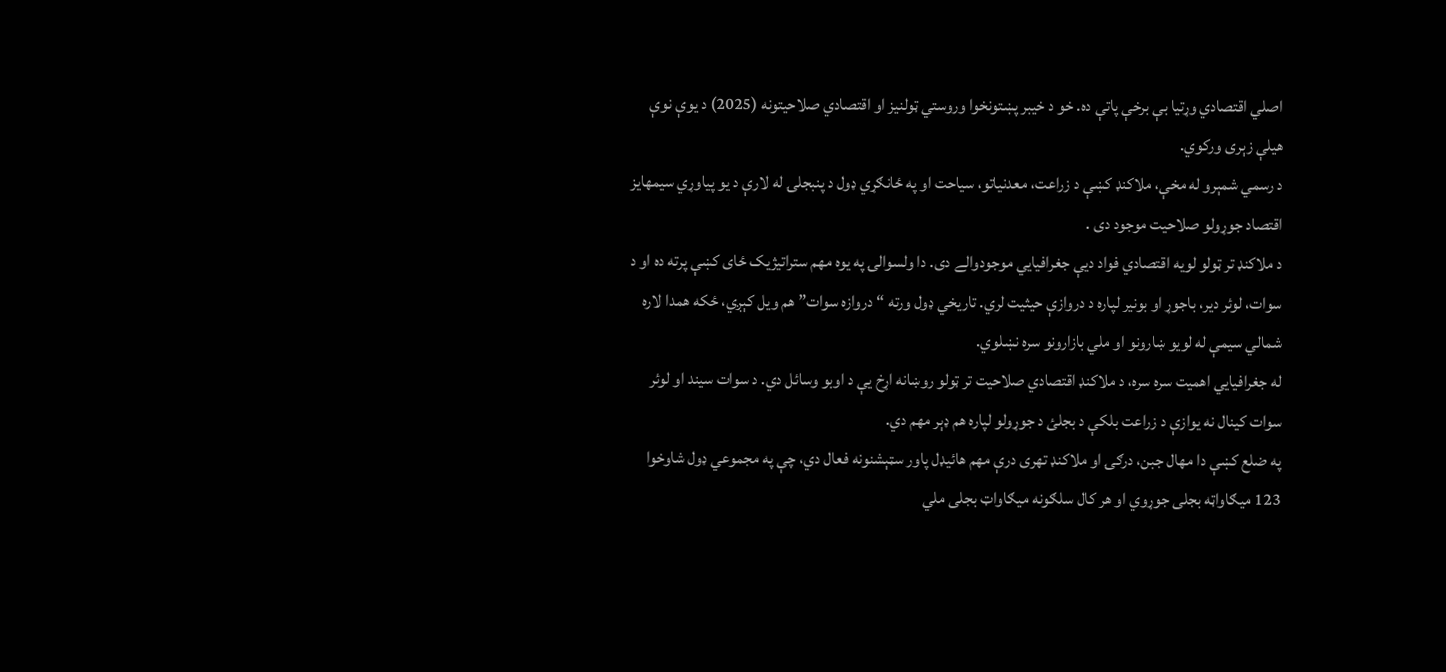اصلي اقتصادي وړتیا بې برخې پاتې ده. خو د خیبر پښتونخوا وروستي ټولنیز او اقتصادي صلاحيتونه (2025) د یوې نوې هیلې زېری ورکوي.
د رسمي شمېرو له مخې، ملاکنډ کښې د زراعت، معدنیاتو، سیاحت او په ځانګړي ډول د پنبجلۍ له لارې د یو پیاوړي سیمهایز اقتصاد جوړولو صلاحيت موجود دی .
د ملاکنډ تر ټولو لویه اقتصادي فواد دیې جغرافیایي موجودوالے دی. دا ولسوالۍ په یوه مهم ستراتیژیک ځای کښې پرته ده او د سوات، لوئر دیر، باجوړ او بونیر لپاره د دروازې حیثیت لري. تاریخي ډول ورته “دروازه سوات” هم ویل کېږي، ځکه همدا لاره شمالي سیمې له لویو ښارونو او ملي بازارونو سره نښلوي.
له جغرافیایي اهمیت سره سره، د ملاکنډ اقتصادي صلاحيت تر ټولو روښانه اړخ یې د اوبو وسائل دي. د سوات سیند او لوئر سوات کینال نه یوازې د زراعت بلکې د بجلئ د جوړولو لپاره هم ډېر مهم دي.
په ضلع کښې دا مهال جبن، درګۍ او ملاکنډ تهری درې مهم هائیډل پاور سټېشنونه فعال دي، چې په مجموعي ډول شاوخوا 123 میګاواټه بجلی جوړوي او هر کال سلګونه میګاواټ بجلی ملي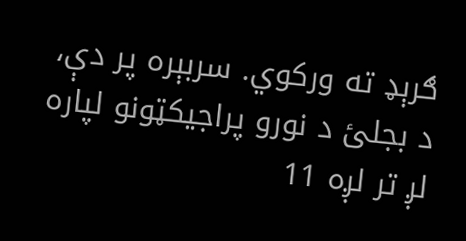ګرېډ ته ورکوي. سربېره پر دې، د بجلئ د نورو پراجيکټونو لپاره لږ تر لږه 11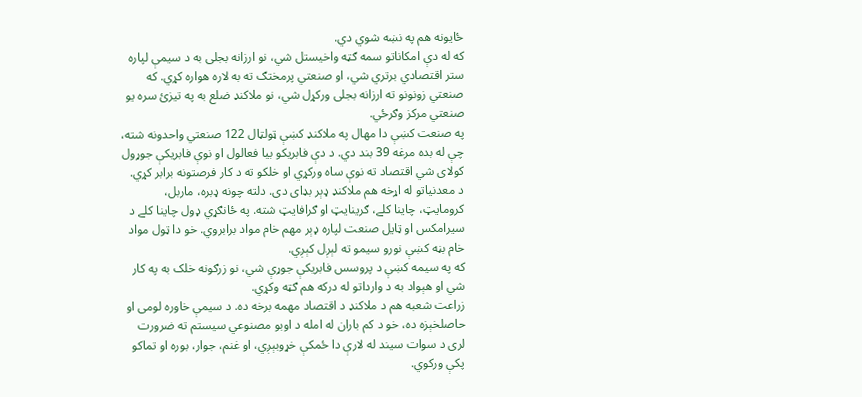ځایونه هم په نښه شوي دي.
که له دې امکاناتو سمه ګټه واخیستل شي، نو ارزانه بجلی به د سیمې لپاره ستر اقتصادي برتري شي، او صنعتي پرمختګ ته به لاره هواره کړي. که صنعتي زونونو ته ارزانه بجلی ورکړل شي، نو ملاکنډ ضلع به په تيزئ سره یو صنعتي مرکز وګرځي.
په صنعت کښې دا مهال په ملاکنډ کښې ټولټال 122 صنعتي واحدونه شته، چې له بده مرغه 39 بند دي. د دې فابریکو بیا فعالول او نوې فابریکې جوړول کولای شي اقتصاد ته نوې ساه ورکړي او خلکو ته د کار فرصتونه برابر کړي.
د معدنیاتو له اړخه هم ملاکنډ ډېر بډای دی. دلته چونه ډبره، ماربل، کرومایټ، چاینا کلے، ګرینایټ او ګرافایټ شته. په ځانګړي ډول چاینا کلے د سیرامکس او ټایل صنعت لپاره ډېر مهم خام مواد برابروي. خو دا ټول مواد خام بڼه کښې نورو سیمو ته لېږل کېږي.
که په سیمه کښې د پروسس فابریکې جوړې شي، نو زرګونه خلک به په کار شي او هېواد به د وارداتو له درکه هم ګټه وکړي.
زراعت شعبه هم د ملاکنډ د اقتصاد مهمه برخه ده. د سیمې خاوره لومی او حاصلخېزه ده، خو د کم باران له امله د اوبو مصنوعي سیستم ته ضرورت لری د سوات سیند له لارې دا ځمکې خړوبېږي، او غنم، جوار، بوره او تماکو پکې ورکوي.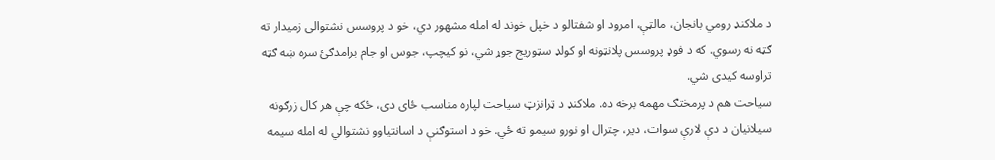د ملاکنډ رومي بانجان، مالټې، امرود او شفتالو د خپل خوند له امله مشهور دي، خو د پروسس نشتوالی زميدار ته ګټه نه رسوي. که د فوډ پروسس پلانټونه او کولډ سټوریج جوړ شي، نو کیچپ، جوس او جام برامدګئ سره ښه ګټه تراوسه کیدی شي.
سیاحت هم د پرمختګ مهمه برخه ده. ملاکنډ د ټرانزټ سیاحت لپاره مناسب ځای دی، ځکه چې هر کال زرګونه سیلانیان د دې لارې سوات، دیر، چترال او نورو سیمو ته ځي. خو د استوګنې د اسانتیاوو نشتوالي له امله سیمه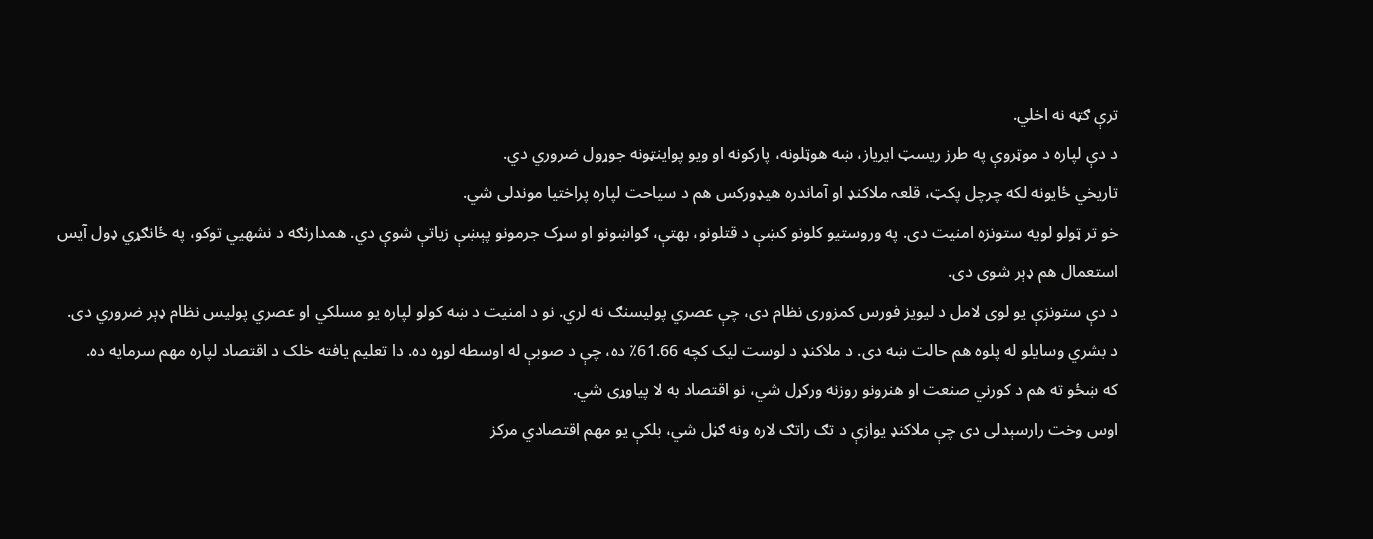ترې ګټه نه اخلي.
د دې لپاره د موټروې په طرز ریسټ ایریاز، ښه هوټلونه، پارکونه او ویو پواینټونه جوړول ضروري دي.
تاریخي ځایونه لکه چرچل پکټ، قلعہ ملاکنډ او آماندره هیډورکس هم د سیاحت لپاره پراختیا موندلی شي.
خو تر ټولو لویه ستونزه امنیت دی. په وروستیو کلونو کښې د قتلونو، بھتې، ګواښونو او سړک جرمونو پېښې زیاتې شوې دي. همدارنګه د نشهيي توکو، په ځانګړي ډول آیس استعمال هم ډېر شوی دی.
د دې ستونزې یو لوی لامل د لیویز فورس کمزوری نظام دی، چې عصري پولیسنګ نه لري. نو د امنیت د ښه کولو لپاره یو مسلکي او عصري پولیس نظام ډېر ضروري دی.
د بشري وسایلو له پلوه هم حالت ښه دی. د ملاکنډ د لوست لیک کچه 61.66٪ ده، چې د صوبې له اوسطه لوړه ده. دا تعلیم یافته خلک د اقتصاد لپاره مهم سرمایه ده.
که ښځو ته هم د کورني صنعت او هنرونو روزنه ورکړل شي، نو اقتصاد به لا پیاوړی شي.
اوس وخت رارسېدلی دی چې ملاکنډ یوازې د تګ راتګ لاره ونه ګڼل شي، بلکې یو مهم اقتصادي مرکز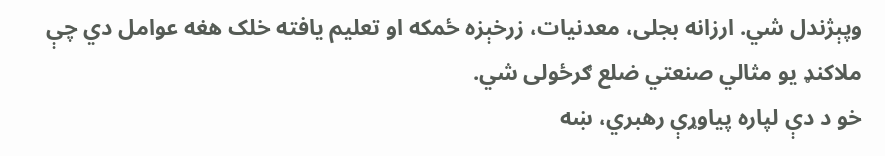وپېژندل شي. ارزانه بجلی، معدنیات، زرخېزه ځمکه او تعلیم یافته خلک هغه عوامل دي چې ملاکنډ یو مثالي صنعتي ضلع ګرځولی شي.
خو د دې لپاره پیاوړې رهبري، ښه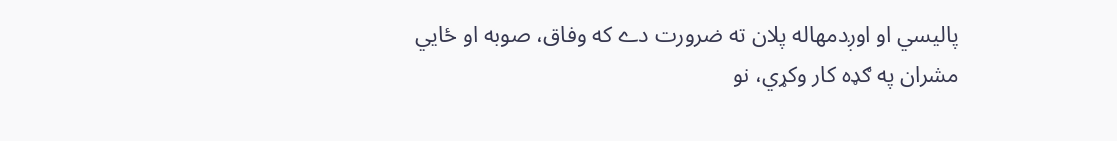پالیسي او اوږدمهاله پلان ته ضرورت دے که وفاق، صوبه او ځایي مشران په ګډه کار وکړي، نو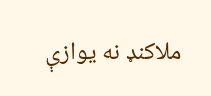ملاکنډ نه یوازې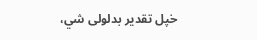خپل تقدير بدلولی شي،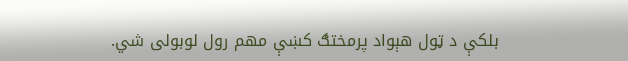بلکې د ټول هېواد پرمختګ کښې مهم رول لوبولی شي.